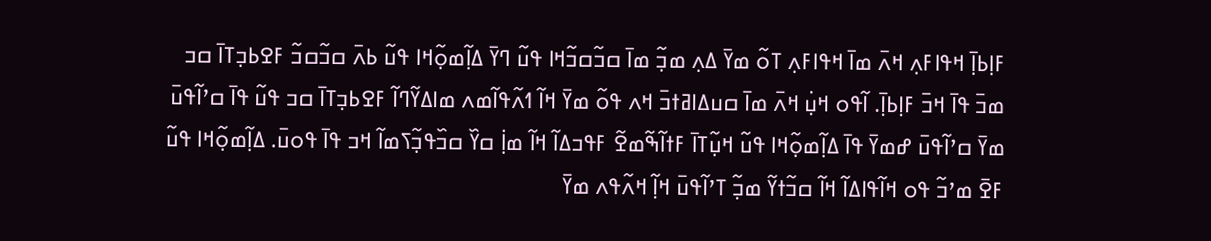ߓߊ߲ߕߊ߲߫ ߞߟߊߓߍ߲ ߞߍ߫ ߘߊ߫ ߞߟߊߓߍ߲ ߠߋ߬ ߘߌ߫ ߡߍ߲ ߘߏ߲߬ ߘߊ߫ ߛߏ߬ߛߏ߬ߞߊ ߟߎ߬ ߣߌ߫ ߡߊ߲߬ߘߋ߲߬ߞߊ ߟߎ߬ ߕߍ߫ ߛߏ߬ߛߏ߬ ߓߐߕߏ߲ߠߊ߫ ߛߏ ߘߏ߫ ߟߊ߫ ߞߏ߫ ߓߊ߲ߕߊ߲߫. ߊ߬ߟߋ ߞߎ߲߭ ߞߍ߫ ߘߊ߫ ߛߎߡߊߥߙߏ߫ ߞߍ ߟߋ߬ ߘߌ߫ ߞߊ߬ ߗߍ߬ߟߊ߬ߘߍ ߘߊߡߌ߬ߣߊ߬ ߓߐߕߏ߲ߠߊ߫ ߛߏ ߟߎ߬ ߟߊ߫ ߛߴߊ߬ߟߎ߫ ߘߌ߫ ߛߴߊ߬ߟߎ߫ ߝߘߌ߫ ߟߊ߫ ߡߊ߲߬ߘߋ߲߬ߞߊ ߟߎ߬ ߞߎ߲߬ߠߊ߫ ߓߙߊ߬ߒ߬ߘߐ߬ ߓߟߏߡߊ߬ ߞߊ߬ ߘߊ߲߭ ߛߌ߰ ߛߏ߰ߟߏ߲߬ߖߘߊ߬ ߞߏ ߟߊ߫ ߟߋߎ߫. ߡߊ߲߬ߘߋ߲߬ߞߊ ߟߎ߬ ߓߐ߫ ߘߴߏ߬ ߟߋ ߞߊ߬ߟߊߡߊ߬ ߞߊ߬ ߛߏ߬ߙߌ߬ ߘߏ߲߬ ߠߴߊ߬ߟߎ߫ ߞߊ߲߬ ߞߍ߬ߟߍ ߘߌ߫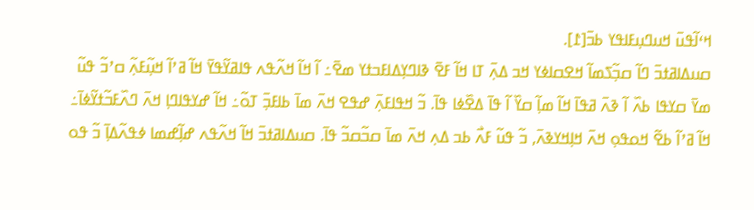ߞߵߊ߬ߟߎ߫ ߞߎߣߎ߲ߓߊߟߌ ߕߏ߫[߁].
ߛߎߡߊߥߙߏ߫ ߣߊ߬ ߛߏ߲߬ߖߘߊ߬ ߞߐߛߊߦߌ ߞߏ ߡߍ߲߫ ߠߊ ߞߊ߬ ߓߐ߫ ߢߊߣߌ߲ߡߊߓߏߙߌ ߘߐ߫߸ ߊ߬ ߞߊ߬ ߞߍ߬ߟߍ ߟߊߥߌ߬ߟߌ߫ ߞߊ߬ ߥߴߊ߬ ߞߎ߲߬ߓߍ߲߬ ߛߴߏ߬ ߟߎ߬ ߘߌ߫ ߛߌߟߊ ߕߍ߰ ߊ߬ ߢߍ߫ ߥߟߊ߫ ߞߊ߬ ߘߊ߲߬ ߛߌ߰ ߊ߬ ߟߊ߫ ߡߐ߰ߦߊ ߟߊ߫. ߏ߬ ߞߟߊߓߍ߲߫ ߝߟߐ ߞߍ߫ ߘߊ߫ ߕߊߓߏ߲߫ ߠߋ߬߸ ߞߊ߬ ߝߌߟߊߣߊ߲ ߞߍ߫ ߣߍ߰ߓߏ߬ߙߌ߬ߦߊ߫߸ ߞߊ߬ ߥߴߊ߬ ߕߐ߬ ߞߋߟߋ߲ ߞߍ߫ ߞߊ߲ߞߌߢߍ߫, ߏ߬ ߟߎ߬ ߓߍ߯ ߕߏ ߡߍ߲ ߞߍ߫ ߘߊ߫ ߛߏ߬ߛߏ߬ ߟߊ߫. ߛߎߡߊߥߙߏ߫ ߞߊ߬ ߞߍ߬ߟߍ ߝߊ߲߬ߝߘߊ ߦߟߍ߬ߡߊ߲߫ ߏ߬ ߟߋ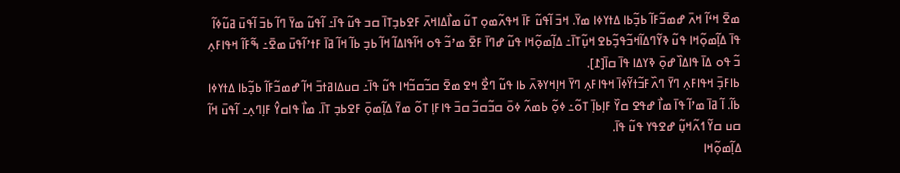ߘߐ߫ ߞߵߊ߬ ߞߍ߫ ߝߘߏ߬ߓߊ߬ ߕߏ߲߬ߕߊ ߡߙߌߦߊ ߘߌ߫. ߞߏ߫ ߊ߬ߟߎ߬ ߓߊ߫ ߞߟߍ߬ߘߋ߲ ߠߎ߬ ߘߊ߯ߡߊߞߍ߫ ߓߐߕߏ߲ߠߊ߫ ߛߏ ߟߎ߬ ߟߊ߫߸ ߊ߬ߟߎ߬ ߘߌ߫ ߣߊ߬ ߕߏ߫ ߊ߬ߟߎ߫ ߥߎ߬ߦߊ߬ ߟߊ߫ ߡߊ߲߬ߘߋ߲߬ߞߊ ߟߎ߬ ߢߌ߬ߣߡߊ߬ߞߏ߬ߟߏ߲߬ߕߐ ߞߎ߲߬ߠߊ߫߸ ߡߊ߲߬ߘߋ߲߬ߞߊ ߟߎ߬ ߝߣߊ߫ ߓߐ߫ ߘߴߏ߬ ߟߋ ߞߊ߬ߟߊߡߊ߬ ߞߊ߬ ߕߏ߲ ߕߊ߬ ߞߊ߬ ߥߊ߫ ߓߙߴߊ߬ߟߎ߫ ߘߐ߫߸ ߒ߬ߓߊ߬ ߞߟߊߓߍ߲ ߏ߬ ߟߋ ߡߊ߫ ߟߊߡߊ߰ ߝߋ߲߫ ߢߌߡߊ ߟߊ߫ ߛߊ߫[߁].
ߕߊߓߏ߲߫ ߞߟߊߓߍ߲ ߣߌ߫ ߣߍ߰ߓߏ߬ߙߌ߬ߦߊ߫ ߞߟߊߓߍ߲ ߣߌ߫ ߞߊ߲ߞߌߢߍ߫ ߕߊ ߟߎ߬ ߣߐ߯ ߞߐ ߘߐ߫ ߛߏ߬ߛߏ߬ߞߊ ߟߎ߬ ߟߊ߫߸ ߛߎߡߊߥߙߏ߫ ߞߊ߬ ߝߘߏ߬ߓߊ߬ ߕߏ߲߬ߕߊ ߡߙߌߦߊ ߕߊ߬. ߊ߬ ߥߊ߫ ߘߴߊ߬ ߟߊ߫ ߘߊ߯ ߝߟߐ ߛߌ߰ ߓߊ߲ߕߊ߲߫ ߠߋ߬߸ ߦߋ߲߬ ߕߘߍ߬ ߦߋ߫ ߛߏ߬ߛߏ߬ ߛߏ߫ ߟߊߓߊ߲ ߠߋ߬ ߘߌ߫ ߡߊ߲߬ߘߋ߲߫ ߓߐߕߏ߲ ߠߊ߫. ߘߊ߯ ߟߊߛߌ߮ ߓߊ߲ߣߍ߲߸ ߊ߬ߟߎ߫ ߞߊ߬ ߛߎ ߛߌ߬ ߗߍ߬ߞߎ߲߬ ߝߐߟߌ ߟߎ߬ ߟߊ߫.
ߡߊ߲߬ߘߋ߲߬ߞߊ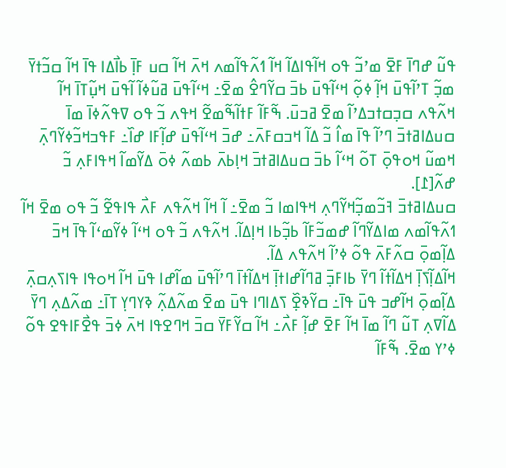ߟߎ߬ ߝߣߊ߫ ߓߐ߫ ߘߴߏ߬ ߟߋ ߞߊ߬ߟߊߡߊ߬ ߞߊ߬ ߗߍ߬ߟߊ߬ߘߍ ߞߍ߫ ߞߊ߬ ߛߎ ߓߊ߲߫ ߕߊ߯ߡߊ ߟߊ߫ ߞߊ߬ ߛߏ߬ߙߌ߫ ߘߏ߲߬ ߠߴߊ߬ߟߎ߫ ߞߊ߲߬ ߦߋ߲߬ ߞߵߊ߬ߟߎ߫ ߕߏ߫ ߛߌ߬ߣߐ߮ ߘߐ߫߸ ߞߵߊ߬ߟߎ߫ ߥߎ߬ߦߊ߬ ߊ߬ߟߎ߫ ߞߎ߲߬ߠߊ߫ ߞߊ߬ ߞߍ߬ߟߍ ߛߏ߲ߛߙߏߡߴߊ߬ ߘߐ߫ ߥߏߎ߫. ߒ߬ߓߊ߬ ߓߙߊ߬ߒ߬ߘߐ߬ ߞߟߍ ߏ߬ ߟߋ ߜߟߍ߬ߦߊ߫ ߘߊ߫ ߛߎߡߊߥߙߏ߫ ߣߴߊ߬ ߟߊ߫ ߘߊ߮ ߏ߬ ߡߊ߬ ߞߏߛߓߍ߫߸ ߝߏ߫ ߞߵߊ߬ߟߎ߫ ߝߊ߲߬ߓߊ ߝߊ߰߸ ߓߟߏߞߏ߬ߦߌ߬ߣߍ߲߫ ߞߘߎ߬ ߞߋߟߋ߲߫ ߠߋ߬ ߞߵߊ߬ ߕߏ߫ ߛߎߡߊߥߙߏ߫ ߞߊ߲ߕߍ߫ ߕߘߍ߬ ߦߋ߫ ߡߌ߬ߘߊ߬ ߞߟߊߓߍ߲ ߏ߬ ߝߍ߬[߁].
ߛߎߡߊߥߙߏ߫ ߔߏ߬ߘߏ߲߬ߞߌ߬ߣߍ߲ ߞߟߊߘߊ ߏ߬ ߘߐ߫߸ ߊ߬ ߞߊ߬ ߞߍ߬ߟߍ ߓߍ߯ ߟߊߟߐ߬ ߏ߬ ߟߋ ߘߐ߫ ߞߊ߬ ߗߍ߬ߟߊ߬ߘߍ ߘߊߡߌ߬ߣߊ߬ ߝߘߏ߬ߓߊ߬ ߕߏ߲߬ߕߊ ߞߊ߲ߡߊ߬. ߞߍ߬ߟߍ ߏ߬ ߟߋ ߞߵߊ߬ ߦߌ߬ߘߵߊ߬ ߟߊ߫ ߞߏ߫ ߡߊ߲߬ߘߋ߲߫ ߛߍ߬ߓߍ߫ ߟߋ߬ ߦߴߊ߬ ߞߍ߬ߟߍ ߡߊ߬.
ߞߊ߬ߡߊ߲߬ߖߊ߲߫ ߞߡߊ߬ߙߊ߬ ߣߌ߫ ߕߊߓߏ߲߫ ߥߣߊ߬ߝߊߙߊ߲߫ ߞߡߊ߬ߙߊ߫ ߣߴߊ߬ߟߎ߫ ߘߊ߬ߝߊ ߟߎ߫ ߞߊ߬ ߞߋߟߊ ߟߊߖߍ߲ߛߍ߲߫ ߡߊ߲߬ߘߋ߲߫ ߞߊ߬ߝߏ ߟߎ߫ ߟߊ߫߸ ߛߌ߬ߢߐ߲߰ ߖߡߊߣߊ ߟߎ߫ ߘߐ߫ ߘߍ߬ߡߍ߲߬ ߢߌߣߌ߲ ߠߊ߫߸ ߘߍ߬ߡߍ߲ ߣߌ߫ ߡߊ߬ߜߍ߲ ߠߎ߬ ߣߊ߬ ߘߊ߫ ߞߊ߬ ߓߐ߫ ߝߊ߲߬ ߓߍ߯߸ ߞߊ߬ ߛߌ߬ߓߌ߫ ߛߏ߫ ߞߣߐߟߊ ߞߍ߫ ߦߏ߫ ߟߐ߯ߓߊߟߐ ߟߋ߬ ߦߴߌ ߘߐ߫. ߒ߬ߓߊ߬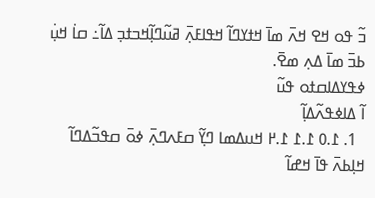ߏ߬ ߟߋ ߞߐ ߞߍ߫ ߘߊ߫ ߞߙߌߣߊ߬ ߞߟߊߓߍ߲߫ ߥߎ߬ߣߊ߲߬ߞߏߙߏ߲ ߡߊ߬߸ ߛߊ߭ ߞߎ߲߭ ߕߏ߫ ߘߊ߫ ߡߍ߲ ߘߐ߫.
ߦߟߌߡߊߛߙߋ ߟߎ߬
ߊ߬ ߡߊߦߟߍ߬ߡߊ߲߬
  1. ߁.߀ ߁.߁ ߁.߂ ߞߎߡߘߊ ߣߌ߲߬ ߛߓߍߣߍ߲߫ ߦߋ߫ ߛߟߏ߬ߡߣߊ߬ ߞߊ߲ߕߍ߫ ߟߊ߫ ߞߝߊ߬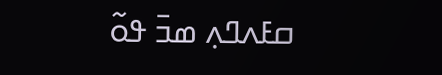ߛߓߍߣߍ߲ ߘߏ߫ ߟߋ߬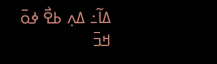ߡߊ߬߸ ߡߍ߲ ߕߐ߯ ߦߋ߫ ߞߏ߫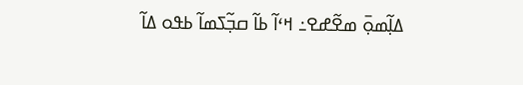ߡߊ߲߬ߘߋ߲߫ ߘߐ߬ߝߐ߸ ߞߵߊ߬ ߕߊ߬ ߛߏ߲߬ߖߘߊ߬ ߕߟߋ ߡߊ߬